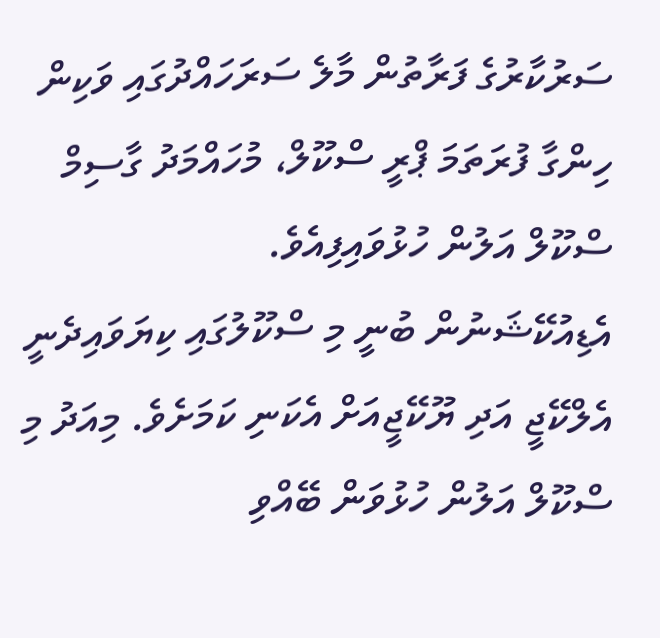ސަރުކާރުގެ ފަރާތުން މާލެ ސަރަހައްދުގައި ވަކިން ހިންގާ ފުރަތަމަ ޕްރީ ސްކޫލް، މުހައްމަދު ގާސިމް ސްކޫލް އަލުން ހުޅުވައިފިއެވެ.
އެޑިއުކޭޝަނުން ބުނީ މި ސްކޫލުގައި ކިޔަވައިދެނީ އެލްކޭޖީ އަދި ޔޫކޭޖީއަށް އެކަނި ކަމަށެވެ. މިއަދު މި ސްކޫލް އަލުން ހުޅުވަން ބޭއްވި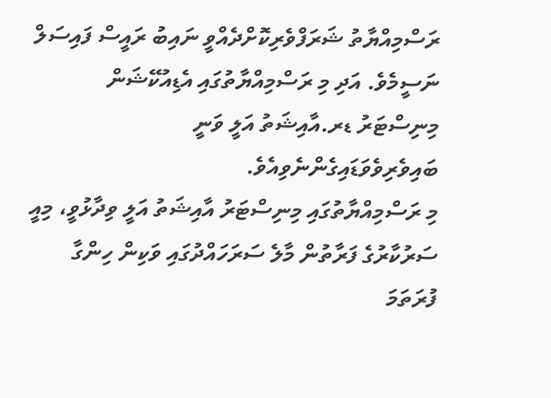ރަސްމިއްޔާތު ޝަރަފްވެރިކޮށްދެއްވީ ނައިބު ރައީސް ފައިސަލް ނަސީމެވެ. އަދި މި ރަސްމިއްޔާތުގައި އެޑިއުކޭޝަން މިނިސްޓަރު ޑރ.އާއިޝަތު އަލީ ވަނީ ބައިވެރިވެވަޑައިގެންނެވިއެވެ.
މި ރަސްމިއްޔާތުގައި މިނިސްޓަރު އާއިޝަތު އަލީ ވިދާޅުވީ، މިއީ ސަރުކާރުގެ ފަރާތުން މާލެ ސަރަހައްދުގައި ވަކިން ހިންގާ ފުރަތަމަ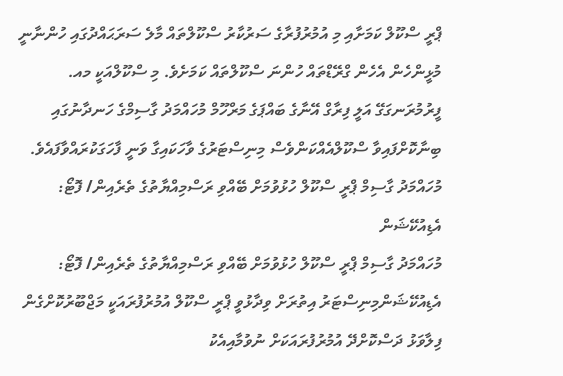ޕްރީ ސްކޫލް ކަމަށާއި މި އުމުރުފުރާގެ ސަރުކާރު ސްކޫލްތައް މާލެ ސަރަޙައްދުގައި ހުންނާނީ މުޅީންހެން އެހެން ގްރޭޑްތައް ހުންނަ ސްކޫލްތައް ކަމަށެވެ. މި ސްކޫލްއަކީ މއ. ފީރުމުރަނގަގޭ އަލީ ފިރާގް އޭނާގެ ބައްޕަގެ މަރްހޫމް މުހައްމަދު ގާސިމްގެ ހަނދާނުގައި ބިނާކޮށްފައިވާ ސްކޫލްއެއްކަންވެސް މިނިސްޓަރުގެ ވާހަކައިގާ ވަނީ ފާހަގަކުރައްވާފައެވެ.
މުހައްމަދު ގާސިމް ޕްރީ ސްކޫލް ހުޅުވުމަށް ބޭއްވި ރަސްމިއްޔާތުގެ ތެރެއިން/ ފޮޓޯ: އެޑިއުކޭޝަން
މުހައްމަދު ގާސިމް ޕްރީ ސްކޫލް ހުޅުވުމަށް ބޭއްވި ރަސްމިއްޔާތުގެ ތެރެއިން/ ފޮޓޯ: އެޑިއުކޭޝަންމިނިސްޓަރު އިތުރަށް ވިދާޅުވީ ޕްރީ ސްކޫލް އުމުރުފުރައަކީ މަޖްބޫރުކޮށްގެން ފިލާވަޅު ދަސްކޮށްދޭ އުމުރުފުރައަކަށް ނުވުމާއިއެކު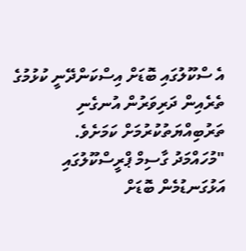އެ ސްކޫލުގައި ބޮޑަށް އިސްކަންދޭނީ ކުޅުމުގެ ތެރެއިން ދަރިވަރުން އުނގެނި ތަރުބިއްޔަތުކުރުމަށް ކަމަށެވެ.
"މުހައްމަދު ގާސިމް ޕްރީސްކޫލުގައި އަޅުގަނޑުމެން ބޮޑަށް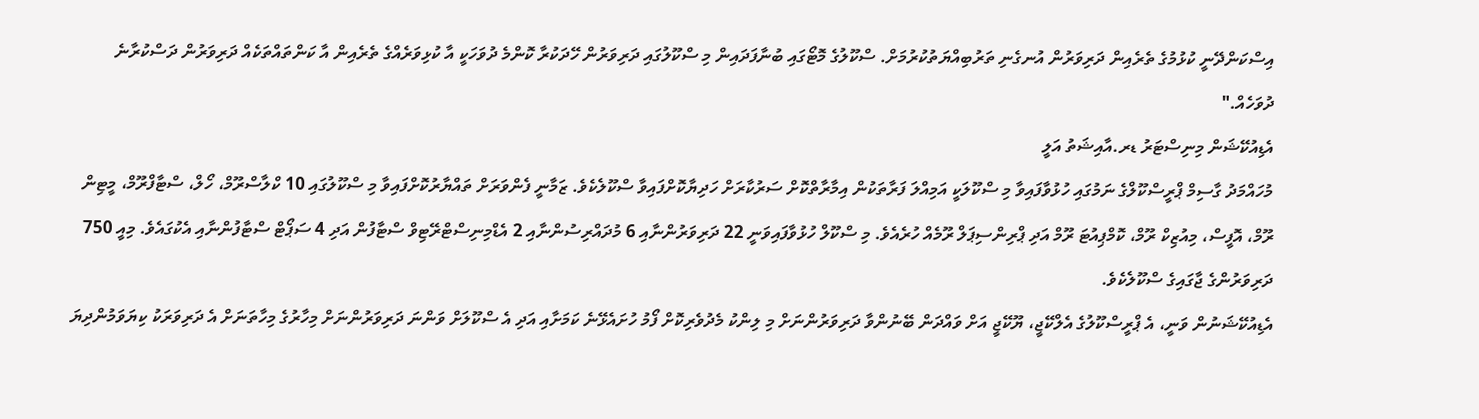އިސްކަންދޭނީ ކުޅުމުގެ ތެރެއިން ދަރިވަރުން އުނގެނި ތަރުބިއްޔަތުކުރުމަށް. ސްކޫލުގެ މޮޓޯގައި ބުނާފަދައިން މި ސްކޫލުގައި ދަރިވަރުން ހޭދަކުރާ ކޮންމެ ދުވަހަކީ އާ ކުޅިވަރެއްގެ ތެރެއިން އާ ކަންތައްތަކެއް ދަރިވަރުން ދަސްކުރާނެ ދުވަހެއް."
އެޑިއުކޭޝަން މިނިސްޓަރު ޑރ.އާއިޝަތު އަލީ
މުހައްމަދު ގާސިމް ޕްރީސްކޫލްގެ ނަމުގައި ހުޅުވާފައިވާ މި ސްކޫލަކީ އަމިއްލަ ފަރާތަކުން އިމާރާތްކޮށް ސަރުކާރަށް ހަދިޔާކޮށްފައިވާ ސްކޫލެކެވެ. ޒަމާނީ ފެންވަރަށް ތައްޔާރުކޮށްފައިވާ މި ސްކޫލުގައި 10 ކްލާސްރޫމް، ހޯލް، ސްޓާފްރޫމް، މީޓިން ރޫމް، އޮފީސް، މިއުޒިކް ރޫމް، ކޮމްޕިއުޓަ ރޫމް އަދި ޕްރިންސިޕަލް ރޫމެއް ހުރެއެވެ. މި ސްކޫލް ހުޅުވާފައިވަނީ 22 ދަރިވަރުންނާއި 6 މުދައްރިސުންނާއި 2 އެޑްމިނިސްޓްރޭޓިވް ސްޓާފުން އަދި 4 ސަޕޯޓް ސްޓާފުންނާއި އެކުގައެވެ. މިއީ 750 ދަރިވަރުންގެ ޖާގައިގެ ސްކޫލެކެވެ.
އެޑިއުކޭޝަނުން ވަނީ، އެ ޕްރީސްކޫލުގެ އެލްކޭޖީ، ޔޫކޭޖީ އަށް ވައްދަން ބޭނުންވާ ދަރިވަރުންނަށް މި ލިންކު މެދުވެރިކޮށް ފޯމު ހުށައެޅޭނެ ކަމަށާއި އަދި އެ ސްކޫލަށް ވަންނަ ދަރިވަރުންނަށް މިހާރުގެ މިހާތަނަށް އެ ދަރިވަރަކު ކިޔަވަމުންދިޔަ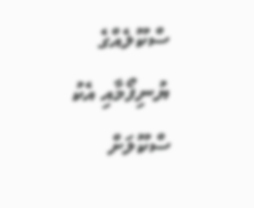ސްކޫލެއްގެ ޔުނިފޯމާއި އެކު ސްކޫލަށް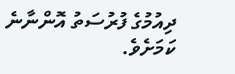ދިއުމުގެ ފުރުސަތު އޮންނާނެ ކަމަށެވެ.